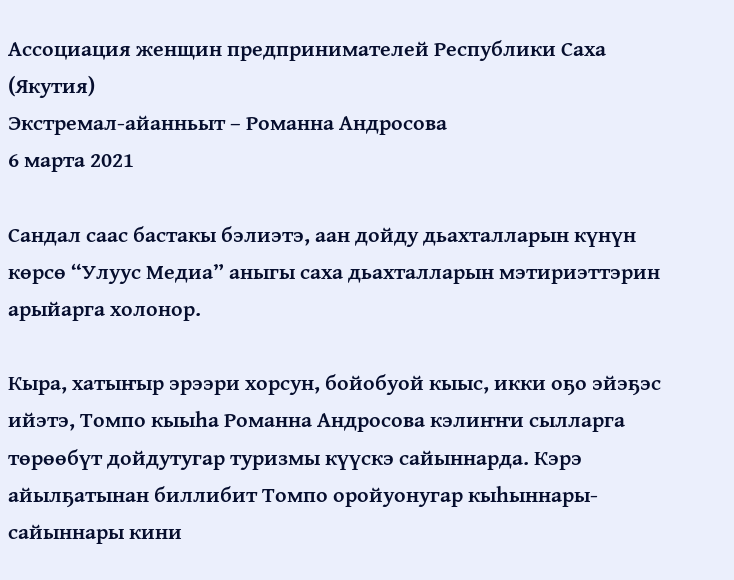Ассоциация женщин предпринимателей Республики Саха (Якутия)
Экстремал-айанньыт – Романна Андросова
6 марта 2021

Сандал саас бастакы бэлиэтэ, аан дойду дьахталларын күнүн көрсө “Улуус Медиа” аныгы саха дьахталларын мэтириэттэрин арыйарга холонор.

Кыра, хатыҥыр эрээри хорсун, бойобуой кыыс, икки оҕо эйэҕэс ийэтэ, Томпо кыыһа Романна Андросова кэлиҥҥи сылларга төрөөбүт дойдутугар туризмы күүскэ сайыннарда. Кэрэ айылҕатынан биллибит Томпо оройуонугар кыһыннары-сайыннары кини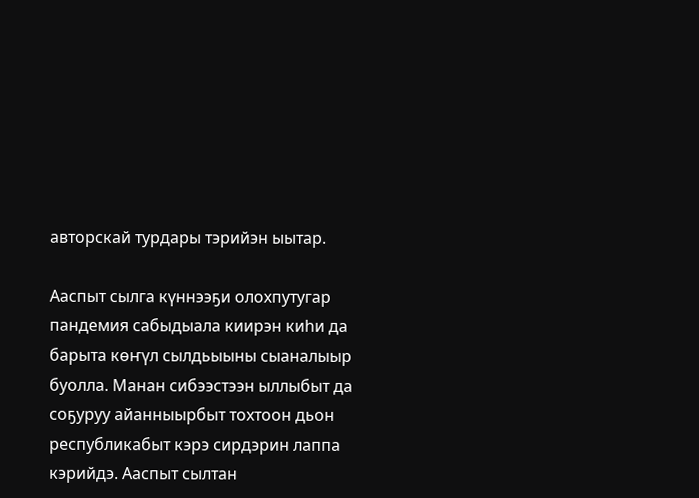авторскай турдары тэрийэн ыытар.

Ааспыт сылга күннээҕи олохпутугар пандемия сабыдыала киирэн киһи да барыта көҥүл сылдьыыны сыаналыыр буолла. Манан сибээстээн ыллыбыт да соҕуруу айанныырбыт тохтоон дьон республикабыт кэрэ сирдэрин лаппа кэрийдэ. Ааспыт сылтан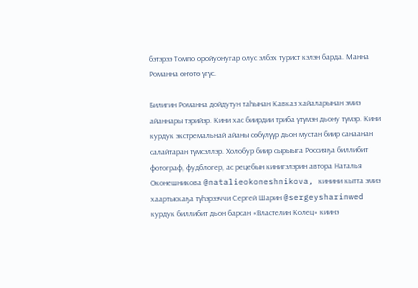бэтэрээ Томпо оройуонугар олус элбэх турист кэлэн барда. Манна Романна өҥөтө үгүс.

Билигин Романна дойдутун таһынан Кавказ хайаларынан эмиэ айаннары тэрийэр. Кини хас биирдии триба үтүмэн дьону түмэр. Кини курдук экстремальнай айаны сөбүлүүр дьон мустан биир санаанан салайтаран түмсэллэр. Холобур биир сырыыга Россияҕа биллибит фотограф, фудблогер, ас рецебын кинигэлэрин автора Наталья Оконешникова @natalieokoneshnikova, кинини кытта эмиэ хаартыскаҕа түһэрээччи Сергей Шарин @sergeysharinwed курдук биллибит дьон барсан «Властелин Колец» киинэ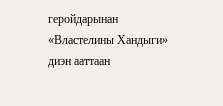геройдарынан «Властелины Хандыги» диэн ааттаан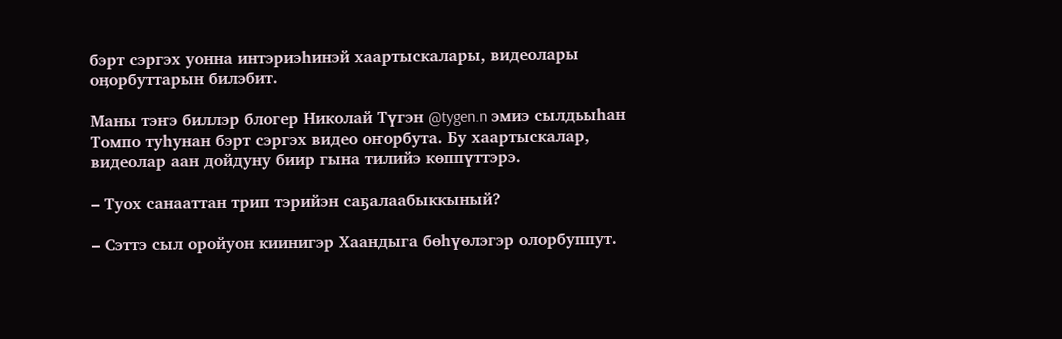бэрт сэргэх уонна интэриэһинэй хаартыскалары, видеолары оӊорбуттарын билэбит.

Маны тэҥэ биллэр блогер Николай Түгэн @tygen.n эмиэ сылдьыһан Томпо туһунан бэрт сэргэх видео оҥорбута. Бу хаартыскалар, видеолар аан дойдуну биир гына тилийэ көппүттэрэ.

– Туох санааттан трип тэрийэн саҕалаабыккыный?

– Сэттэ сыл оройуон киинигэр Хаандыга бөһүөлэгэр олорбуппут.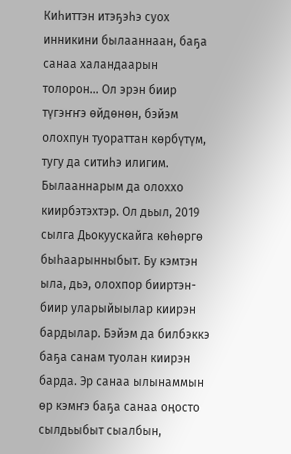Киһиттэн итэҕэһэ суох инникини былааннаан, баҕа санаа халандаарын толорон… Ол эрэн биир түгэҥҥэ өйдөнөн, бэйэм олохпун туораттан көрбүтүм, тугу да ситиһэ илигим. Былааннарым да олоххо киирбэтэхтэр. Ол дьыл, 2019 сылга Дьокуускайга көһөргө быһаарынныбыт. Бу кэмтэн ыла, дьэ, олохпор бииртэн-биир уларыйыылар киирэн бардылар. Бэйэм да билбэккэ баҕа санам туолан киирэн барда. Эр санаа ылынаммын өр кэмҥэ баҕа санаа оӊосто сылдьыбыт сыалбын,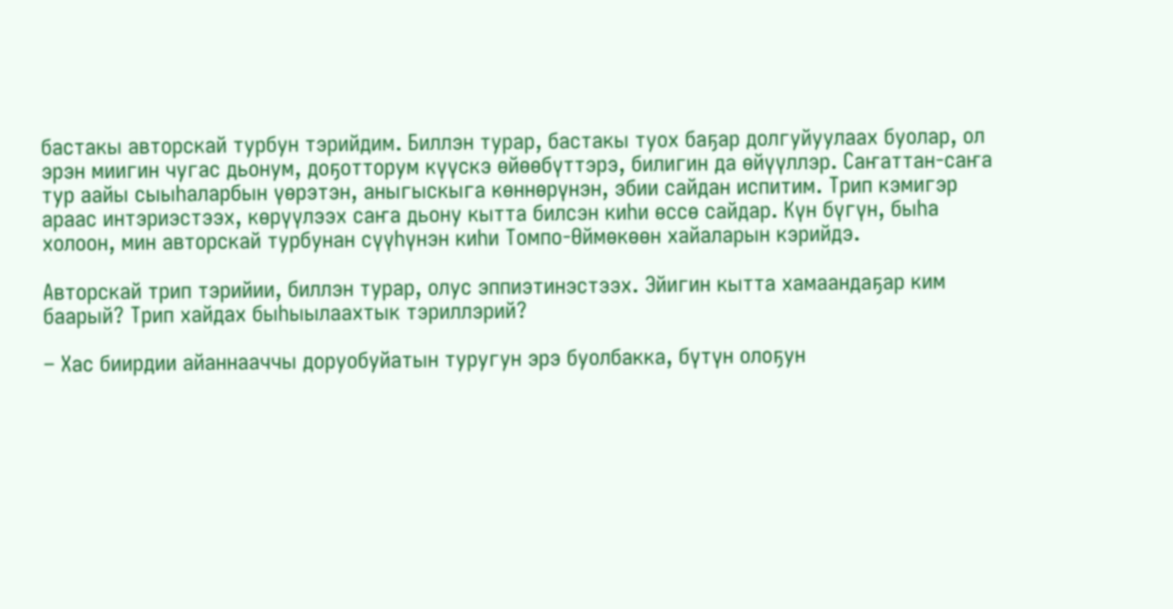бастакы авторскай турбун тэрийдим. Биллэн турар, бастакы туох баҕар долгуйуулаах буолар, ол эрэн миигин чугас дьонум, доҕотторум күүскэ өйөөбүттэрэ, билигин да өйүүллэр. Саҥаттан-саҥа тур аайы сыыһаларбын үөрэтэн, аныгыскыга көннөрүнэн, эбии сайдан испитим. Трип кэмигэр араас интэриэстээх, көрүүлээх саҥа дьону кытта билсэн киһи өссө сайдар. Күн бүгүн, быһа холоон, мин авторскай турбунан сүүһүнэн киһи Томпо-Өймөкөөн хайаларын кэрийдэ.

Авторскай трип тэрийии, биллэн турар, олус эппиэтинэстээх. Эйигин кытта хамаандаҕар ким баарый? Трип хайдах быһыылаахтык тэриллэрий?

– Хас биирдии айаннааччы доруобуйатын туругун эрэ буолбакка, бүтүн олоҕун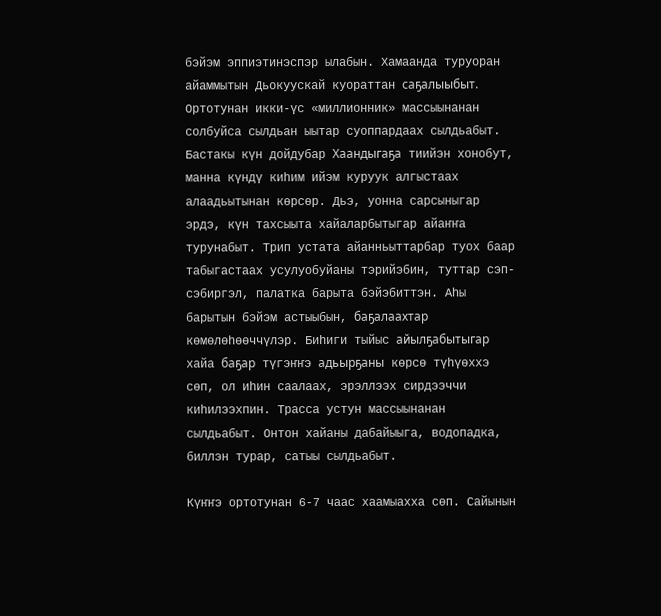бэйэм эппиэтинэспэр ылабын. Хамаанда туруоран айаммытын Дьокуускай куораттан саҕалыыбыт. Ортотунан икки-үс «миллионник» массыынанан солбуйса сылдьан ыытар суоппардаах сылдьабыт. Бастакы күн дойдубар Хаандыгаҕа тиийэн хонобут, манна күндү киһим ийэм куруук алгыстаах алаадьытынан көрсөр. Дьэ, уонна сарсыныгар эрдэ, күн тахсыыта хайаларбытыгар айаҥҥа турунабыт. Трип устата айанньыттарбар туох баар табыгастаах усулуобуйаны тэрийэбин, туттар сэп-сэбиргэл, палатка барыта бэйэбиттэн. Аһы барытын бэйэм астыыбын, баҕалаахтар көмөлөһөөччүлэр. Биһиги тыйыс айылҕабытыгар хайа баҕар түгэҥҥэ адьырҕаны көрсө түһүөххэ сөп, ол иһин саалаах, эрэллээх сирдээччи киһилээхпин. Трасса устун массыынанан сылдьабыт. Онтон хайаны дабайыыга, водопадка, биллэн турар, сатыы сылдьабыт.

Күҥҥэ ортотунан 6-7 чаас хаамыахха сөп. Сайынын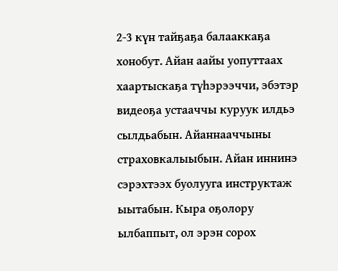2-3 күн тайҕаҕа балааккаҕа хонобут. Айан аайы уопуттаах хаартыскаҕа түһэрээччи, эбэтэр видеоҕа устааччы куруук илдьэ сылдьабын. Айаннааччыны страховкалыыбын. Айан иннинэ сэрэхтээх буолууга инструктаж ыытабын. Кыра оҕолору ылбаппыт, ол эрэн сорох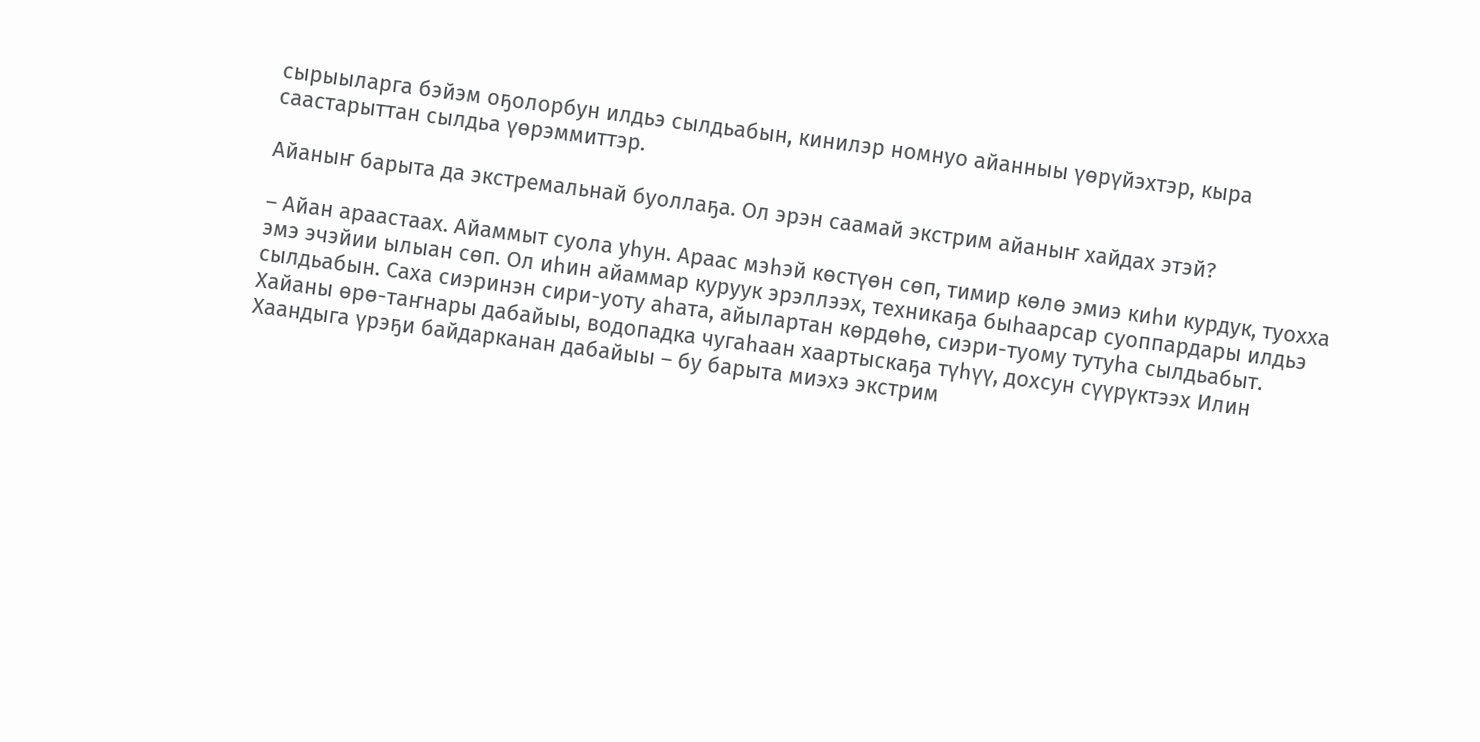сырыыларга бэйэм оҕолорбун илдьэ сылдьабын, кинилэр номнуо айанныы үөрүйэхтэр, кыра саастарыттан сылдьа үөрэммиттэр.

Айаныҥ барыта да экстремальнай буоллаҕа. Ол эрэн саамай экстрим айаныҥ хайдах этэй?

– Айан араастаах. Айаммыт суола уһун. Араас мэһэй көстүөн сөп, тимир көлө эмиэ киһи курдук, туохха эмэ эчэйии ылыан сөп. Ол иһин айаммар куруук эрэллээх, техникаҕа быһаарсар суоппардары илдьэ сылдьабын. Саха сиэринэн сири-уоту аһата, айылартан көрдөһө, сиэри-туому тутуһа сылдьабыт. Хайаны өрө-таҥнары дабайыы, водопадка чугаһаан хаартыскаҕа түһүү, дохсун сүүрүктээх Илин Хаандыга үрэҕи байдарканан дабайыы – бу барыта миэхэ экстрим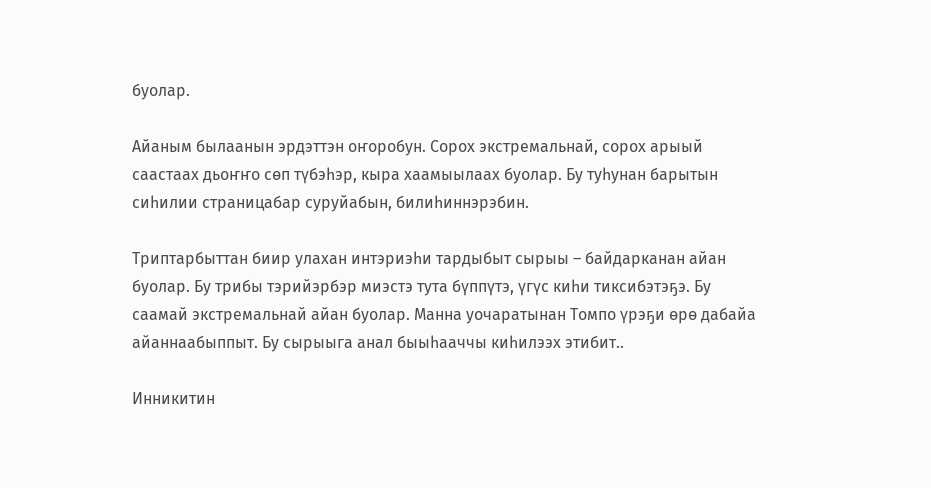буолар.

Айаным былаанын эрдэттэн оҥоробун. Сорох экстремальнай, сорох арыый саастаах дьоҥҥо сөп түбэһэр, кыра хаамыылаах буолар. Бу туһунан барытын сиһилии страницабар суруйабын, билиһиннэрэбин.

Триптарбыттан биир улахан интэриэһи тардыбыт сырыы – байдарканан айан буолар. Бу трибы тэрийэрбэр миэстэ тута бүппүтэ, үгүс киһи тиксибэтэҕэ. Бу саамай экстремальнай айан буолар. Манна уочаратынан Томпо үрэҕи өрө дабайа айаннаабыппыт. Бу сырыыга анал быыһааччы киһилээх этибит..

Инникитин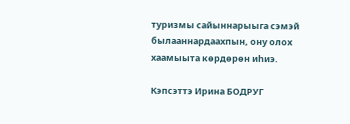туризмы сайыннарыыга сэмэй былааннардаахпын, ону олох хаамыыта көрдөрөн иһиэ.

Кэпсэттэ Ирина БОДРУГ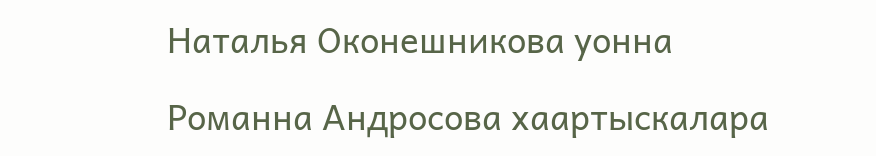Наталья Оконешникова уонна

Романна Андросова хаартыскалара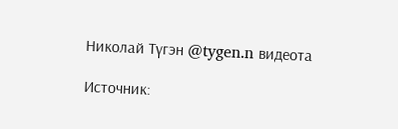Николай Түгэн @tygen.n видеота

Источник: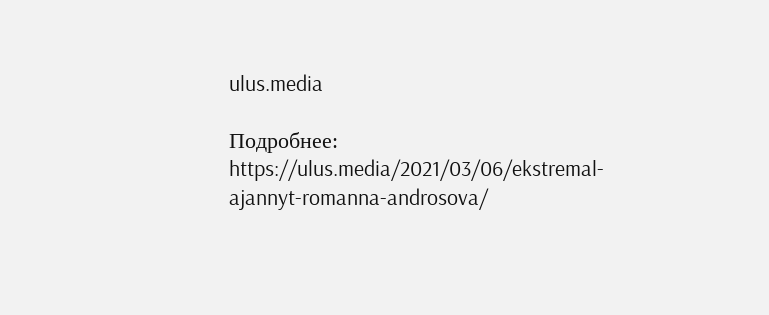ulus.media

Подробнее: https://ulus.media/2021/03/06/ekstremal-ajannyt-romanna-androsova/